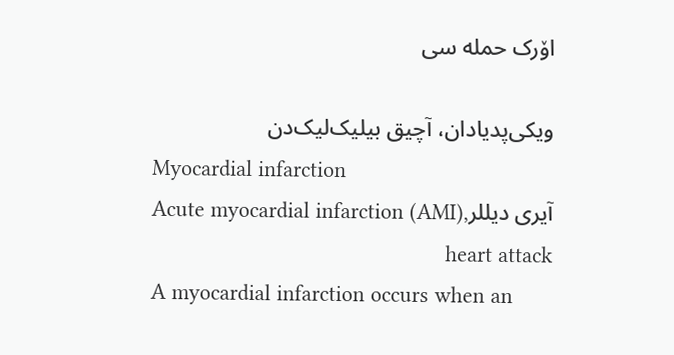اۆرک حمله سی

ویکی‌پدیادان، آچیق بیلیک‌لیک‌دن
Myocardial infarction
آیری دیللرAcute myocardial infarction (AMI), heart attack
A myocardial infarction occurs when an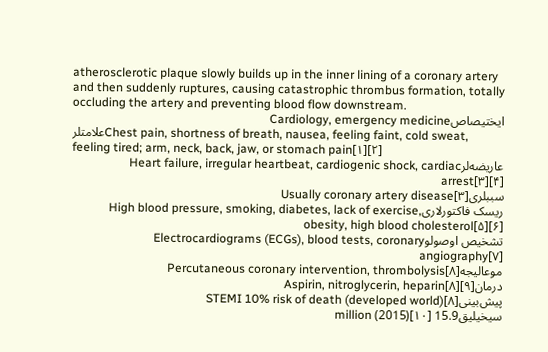atherosclerotic plaque slowly builds up in the inner lining of a coronary artery and then suddenly ruptures, causing catastrophic thrombus formation, totally occluding the artery and preventing blood flow downstream.
ایختیصاصCardiology, emergency medicine
علامتلرChest pain, shortness of breath, nausea, feeling faint, cold sweat, feeling tired; arm, neck, back, jaw, or stomach pain[۱][۲]
عاریضه‌لرHeart failure, irregular heartbeat, cardiogenic shock, cardiac arrest[۳][۴]
سببلریUsually coronary artery disease[۳]
ریسک فاکتورلاریHigh blood pressure, smoking, diabetes, lack of exercise, obesity, high blood cholesterol[۵][۶]
تشخیص اوصولوElectrocardiograms (ECGs), blood tests, coronary angiography[۷]
موعالیجهPercutaneous coronary intervention, thrombolysis[۸]
درمانAspirin, nitroglycerin, heparin[۸][۹]
پیش‌بینیSTEMI 10% risk of death (developed world)[۸]
سیخیلیق15.9 million (2015)[۱۰]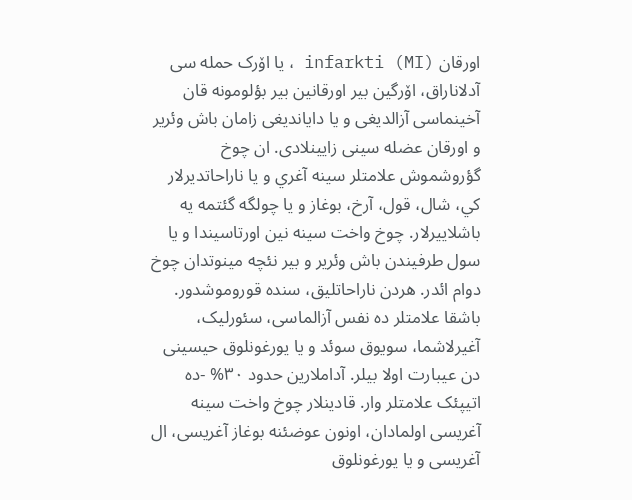اورقان infarkti (MI) ، یا اۆرک حمله سی آدلاناراق، اۆرگین بیر اورقانین بیر بؤلومونه قان آخینماسی آزالدیغی و یا داياندیغی زامان باش وئریر و اورقان عضله سینی زایینلادی. ان چوخ گؤروشموش علامتلر سينه آغري و یا ناراحاتديرلار کي، شال، قول، آرخ، بوغاز و يا چولگه گئتمه یه باشلایيرلار. چوخ واخت سينه نین اورتاسيندا و يا سول طرفيندن باش وئرير و بير نئچه مينوتدان چوخ دوام ائدر. هردن ناراحاتلیق، سنده قوروموشدور. باشقا علامتلر ده نفس آزالماسی، سئورلیک، آغیرلاشما، سويوق سوئد و یا یورغونلوق حیسینی دن عیبارت اولا بیلر. آداملارين حدود ۳۰% -ده اتیپئک علامتلر وار. قادینلار چوخ واخت سينه آغریسی اولمادان، اونون عوضئنه بوغاز آغریسی، ال آغریسی و یا یورغونلوق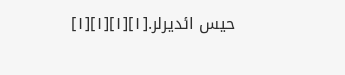حیس ائدیرلر.[۱][۱][۱][۱]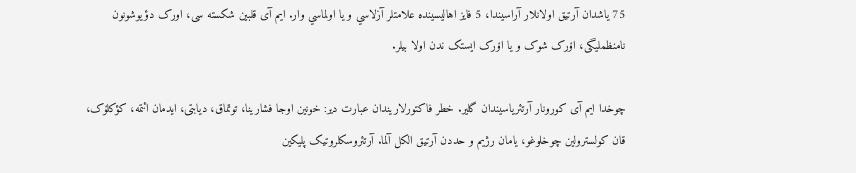75 ياشدان آرتيق اولانلار آراسيندا، 5 فایز اهالیسینده علامتلر آزلاسي و یا اولماسي وار. ایم آی قلبین شکسته سی، اورک دؤیوشونون نامنظملیگی، اۆرک شوک و یا اۆرک ایستک ندن اولا بیلر.

چوخدا ایم آی کورونار آرتئریاسیندان گلیر. خطر فاکتورلاریندان عبارت دیر: خونین اوجا فشارینا، توتماق، دیابتی، ایدمان ائتمه، کؤکلۆک، قان کولسترولین چوخلوغو، یامان رژیم و حددن آرتيق الکل آلما. آرتئروسکلروتیک پلیکین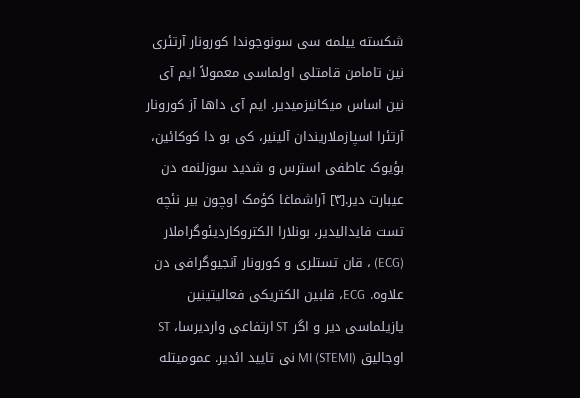شکسته ییلمه سی سونوجوندا کورونار آرتئری نین تامامن قامتلی اولماسی معمولاً ایم آی نین اساس میکانیزمیدیر. ایم آی داها آز کورونار آرتئرا اسپازملاریندان آلینیر، کی بو دا کوکائین، بؤیوک عاطفی استرس و شدید سوزلنمه دن عیبارت دیر.[۳] آراشماغا کؤمک اوچون بیر نئچه تست فایداليدير، بونلارا الکتروکاردیئوگراملار (ECG) ، قان تستلری و کورونار آنجیوگرافی دن علاوه. ECG، قلبین الکتریکی فعالیتینین یازیلماسی دیر و اگر ST ارتفاعی واردیرسا، ST اوجالیق MI (STEMI) نی تایید ائدیر. عمومیتله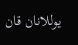یوللانان قان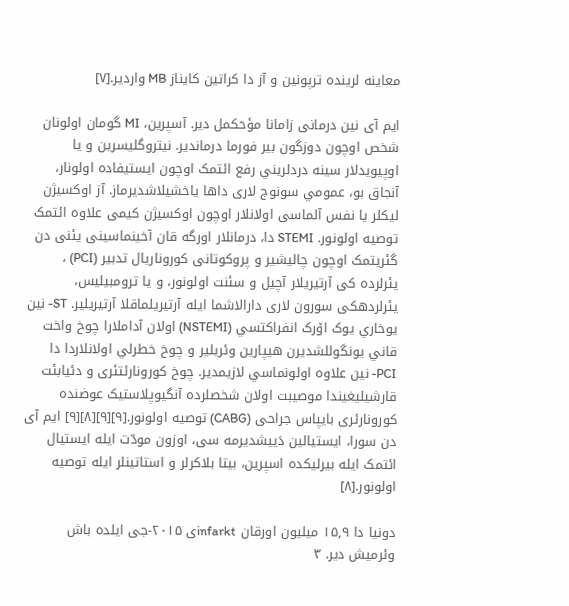معاینه لرینده ترپونین و آز دا کراتین کایناز MB واردیر.[۷]

ایم آی نین درمانی زامانا مؤحکمل دیر. آسپرین، MI گومان اولونان شخص اوچون دوزگون بیر فورما درماندیر. نيتروگليسرين و يا اوپيويدلار سينه دردلريني رفع ائتمک اوچون ايستيفاده اولونار، آنجاق بو، عمومي سونوج لاری داها ياخشيلاشديرماز. آز اوکسیژن لیکلر یا نفس آلماسی اولانلار اوچون اوکسیژن کیمی علاوه ائتمک توصیه اولونور. STEMI دا، درمانلار اورگه قان آخینماسینی یئنی دن گئریتمک اوچون چاليشیر و پروکوتانی کوروناریال تدبیر (PCI) ، یئرلرده کی آرتیریلار آچیل و سئنت اولونور، و یا ترومبیلیس، یئرلردهکی سورون لاری دارالاشما ایله آرتیریلماقلا آرتیریلیر. ST- نين يوخاري يوک اۆرک انفراکتسي (NSTEMI) اولان آداملارا چوخ واخت قاني يونگوللشديرن هیپارين وئریلیر و چوخ خطرلي اولانلاردا دا PCI- نين علاوه اولونماسي لازيمدير. چوخ کورونارئتئری و دئیابئت قارشیلیغیندا موصیبت اولان شخصلرده آنگیوپلاستیک عوضنده کورونارئری بایپاس جراحی (CABG) توصیه اولونور.[۹][۹][۸][۹] ایم آی دن سورا، ایستیالین دَییشدیرمه سی، اوزون مودّت ایله ایستیال ائتمک ایله بیرلیکده اسپرین، بیتا بلاکرلر و استاتینلر ایله توصیه اولونور.[۸]

دونیا دا ۱۵٫۹ میلیون اورقان infarktی ۲۰۱۵-جی ایلده باش وئرمیش دیر. ۳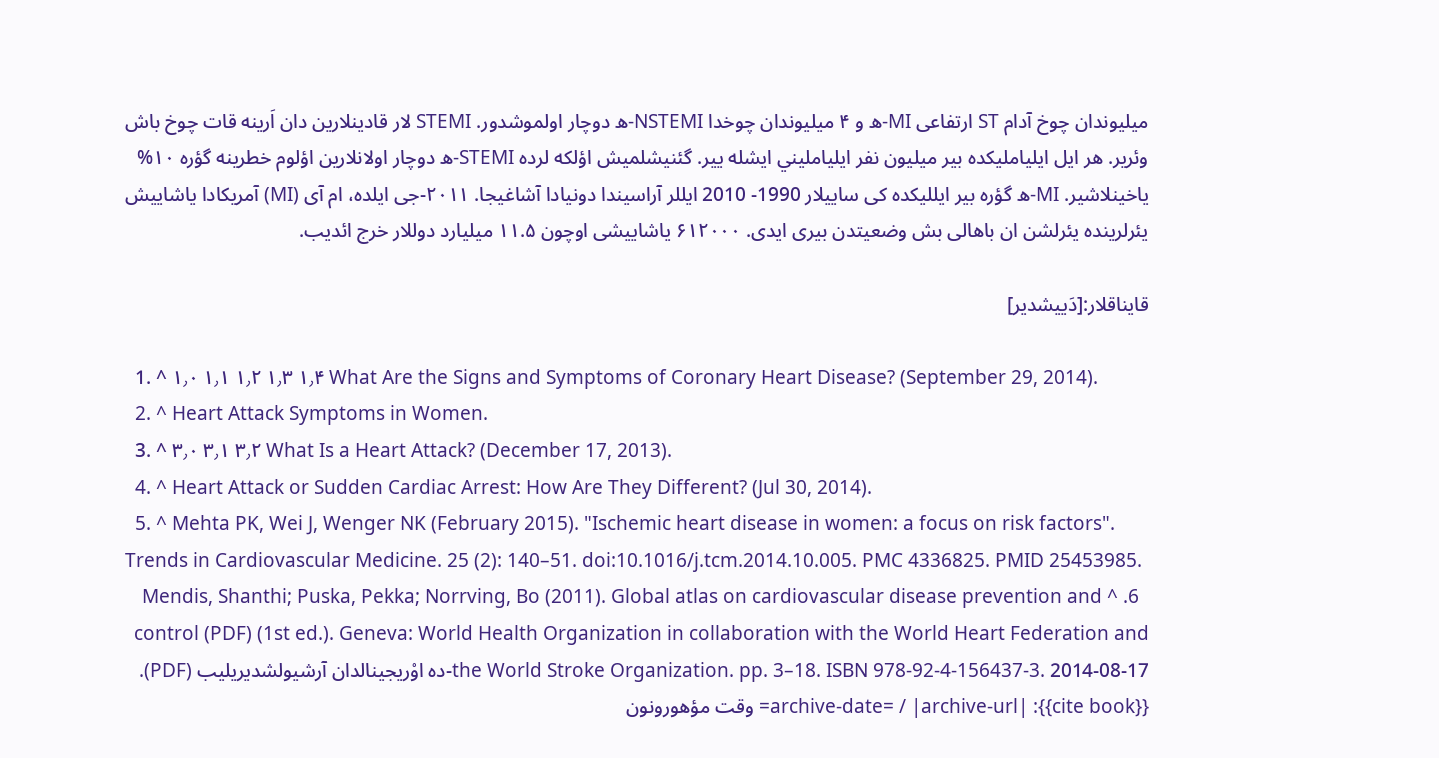میلیوندان چوخ آدام ST ارتفاعی MI-ه و ۴ میلیوندان چوخدا NSTEMI-ه دوچار اولموشدور. STEMI لار قادینلارین دان اَرینه قات چوخ باش وئریر. هر ایل ايليامليکده بير ميليون نفر ايليامليني ايشله يير. گئنیشلمیش اؤلکه لرده STEMI-ه دوچار اولانلارین اؤلوم خطرینه گؤره ۱۰% یاخینلاشیر. MI-ه گؤره بیر ایللیکده کی ساییلار 1990- 2010 ایللر آراسیندا دونیادا آشاغیجا. ۲۰۱۱-جی ایلده، ام آی (MI) آمریکادا یاشاییش یئرلرینده یئرلشن ان باهالی بش وضعیتدن بیری ایدی. ۶۱۲۰۰۰ یاشاییشی اوچون ۱۱.۵ میلیارد دوللار خرج ائدیب.

قایناقلار:[دَییشدیر]

  1. ^ ۱٫۰ ۱٫۱ ۱٫۲ ۱٫۳ ۱٫۴ What Are the Signs and Symptoms of Coronary Heart Disease? (September 29, 2014).
  2. ^ Heart Attack Symptoms in Women.
  3. ^ ۳٫۰ ۳٫۱ ۳٫۲ What Is a Heart Attack? (December 17, 2013).
  4. ^ Heart Attack or Sudden Cardiac Arrest: How Are They Different? (Jul 30, 2014).
  5. ^ Mehta PK, Wei J, Wenger NK (February 2015). "Ischemic heart disease in women: a focus on risk factors". Trends in Cardiovascular Medicine. 25 (2): 140–51. doi:10.1016/j.tcm.2014.10.005. PMC 4336825. PMID 25453985.
  6. ^ Mendis, Shanthi; Puska, Pekka; Norrving, Bo (2011). Global atlas on cardiovascular disease prevention and control (PDF) (1st ed.). Geneva: World Health Organization in collaboration with the World Heart Federation and the World Stroke Organization. pp. 3–18. ISBN 978-92-4-156437-3. 2014-08-17-ده اوْریجینالدان آرشیولشدیریلیب (PDF). {{cite book}}: |archive-date= / |archive-url= وقت مؤهورونون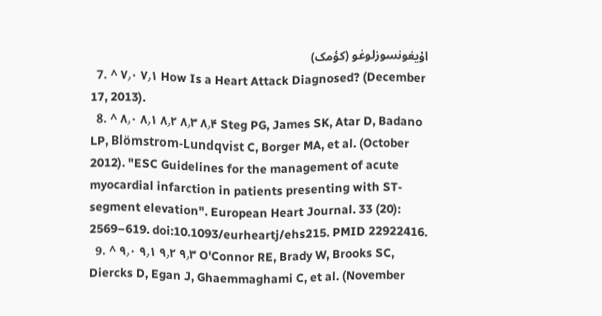اۇیغونسوزلوغو (کؤمک)
  7. ^ ۷٫۰ ۷٫۱ How Is a Heart Attack Diagnosed? (December 17, 2013).
  8. ^ ۸٫۰ ۸٫۱ ۸٫۲ ۸٫۳ ۸٫۴ Steg PG, James SK, Atar D, Badano LP, Blömstrom-Lundqvist C, Borger MA, et al. (October 2012). "ESC Guidelines for the management of acute myocardial infarction in patients presenting with ST-segment elevation". European Heart Journal. 33 (20): 2569–619. doi:10.1093/eurheartj/ehs215. PMID 22922416.
  9. ^ ۹٫۰ ۹٫۱ ۹٫۲ ۹٫۳ O'Connor RE, Brady W, Brooks SC, Diercks D, Egan J, Ghaemmaghami C, et al. (November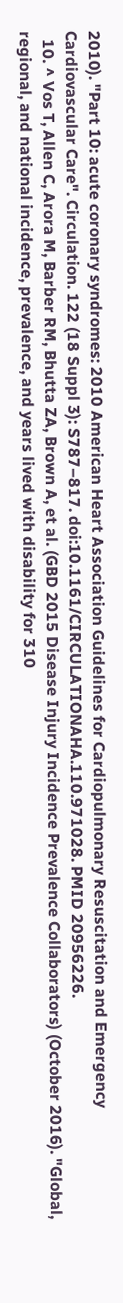2010). "Part 10: acute coronary syndromes: 2010 American Heart Association Guidelines for Cardiopulmonary Resuscitation and Emergency Cardiovascular Care". Circulation. 122 (18 Suppl 3): S787–817. doi:10.1161/CIRCULATIONAHA.110.971028. PMID 20956226.
  10. ^ Vos T, Allen C, Arora M, Barber RM, Bhutta ZA, Brown A, et al. (GBD 2015 Disease Injury Incidence Prevalence Collaborators) (October 2016). "Global, regional, and national incidence, prevalence, and years lived with disability for 310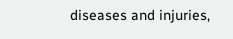diseases and injuries,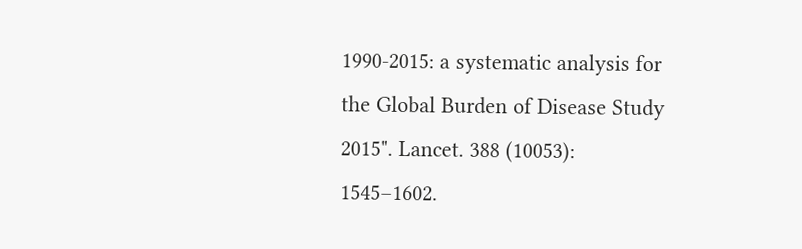1990-2015: a systematic analysis for the Global Burden of Disease Study 2015". Lancet. 388 (10053): 1545–1602.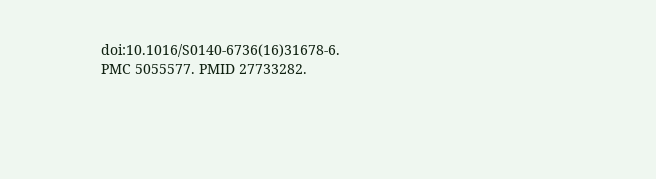doi:10.1016/S0140-6736(16)31678-6. PMC 5055577. PMID 27733282.